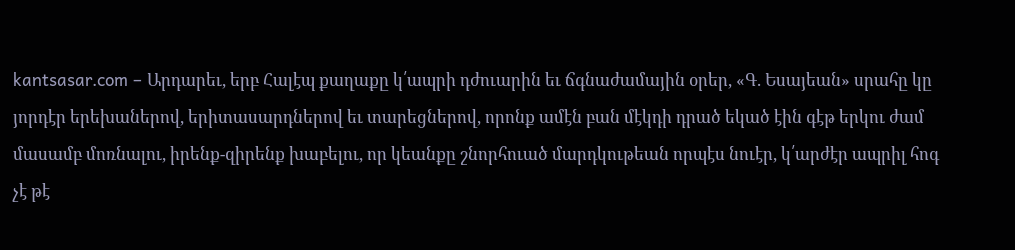kantsasar.com – Արդարեւ, երբ Հալէպ քաղաքը կ՛ապրի դժուարին եւ ճգնաժամային օրեր, «Գ. Եսայեան» սրահը կը յորդէր երեխաներով, երիտասարդներով եւ տարեցներով, որոնք ամէն բան մէկդի դրած եկած էին գէթ երկու ժամ մասամբ մոռնալու, իրենք-զիրենք խաբելու, որ կեանքը շնորհուած մարդկութեան որպէս նուէր, կ՛արժէր ապրիլ հոգ չէ թէ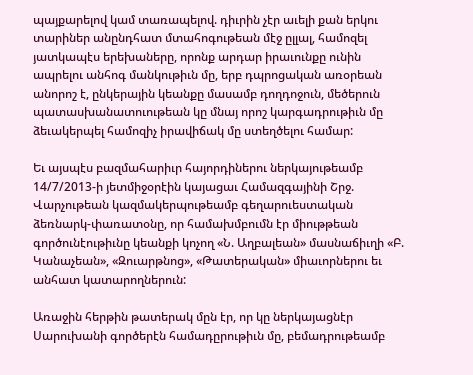պայքարելով կամ տառապելով. դիւրին չէր աւելի քան երկու տարիներ անընդհատ մտահոգութեան մէջ ըլլալ, համոզել յատկապէս երեխաները, որոնք արդար իրաւունքը ունին ապրելու անհոգ մանկութիւն մը, երբ դպրոցական առօրեան անորոշ է, ընկերային կեանքը մասամբ դողդոջուն, մեծերուն պատասխանատուութեան կը մնայ որոշ կարգադրութիւն մը ձեւակերպել համոզիչ իրավիճակ մը ստեղծելու համար:

Եւ այսպէս բազմահարիւր հայորդիներու ներկայութեամբ 14/7/2013-ի յետմիջօրէին կայացաւ Համազգայինի Շրջ. Վարչութեան կազմակերպութեամբ գեղարուեստական ձեռնարկ-փառատօնը, որ համախմբումն էր միութթեան գործունէութիւնը կեանքի կոչող «Ն. Աղբալեան» մասնաճիւղի «Բ. Կանաչեան», «Զուարթնոց», «Թատերական» միաւորներու եւ անհատ կատարողներուն:

Առաջին հերթին թատերակ մըն էր, որ կը ներկայացնէր Սարուխանի գործերէն համադըրութիւն մը, բեմադրութեամբ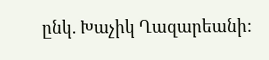ընկ. Խաչիկ Ղազարեանի: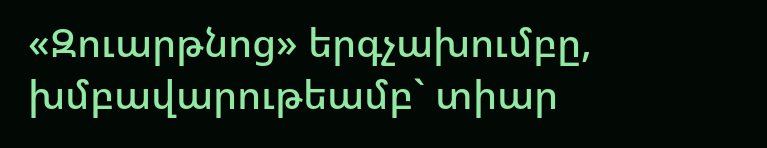«Զուարթնոց» երգչախումբը, խմբավարութեամբ` տիար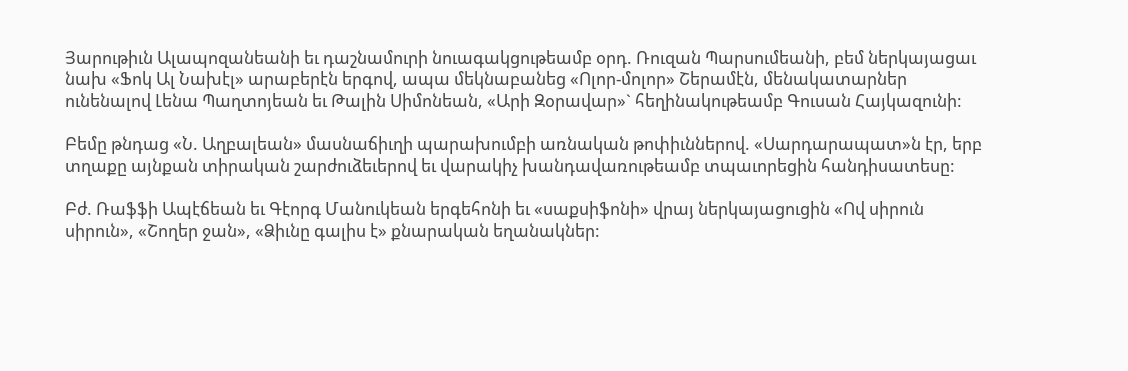Յարութիւն Ալապոզանեանի եւ դաշնամուրի նուագակցութեամբ օրդ. Ռուզան Պարսումեանի, բեմ ներկայացաւ նախ «Ֆոկ Ալ Նախէլ» արաբերէն երգով, ապա մեկնաբանեց «Ոլոր-մոլոր» Շերամէն, մենակատարներ ունենալով Լենա Պաղտոյեան եւ Թալին Սիմոնեան, «Արի Զօրավար»` հեղինակութեամբ Գուսան Հայկազունի:

Բեմը թնդաց «Ն. Աղբալեան» մասնաճիւղի պարախումբի առնական թոփիւններով. «Սարդարապատ»ն էր, երբ տղաքը այնքան տիրական շարժուձեւերով եւ վարակիչ խանդավառութեամբ տպաւորեցին հանդիսատեսը:

Բժ. Ռաֆֆի Ապէճեան եւ Գէորգ Մանուկեան երգեհոնի եւ «սաքսիֆոնի» վրայ ներկայացուցին «Ով սիրուն սիրուն», «Շողեր ջան», «Ձիւնը գալիս է» քնարական եղանակներ: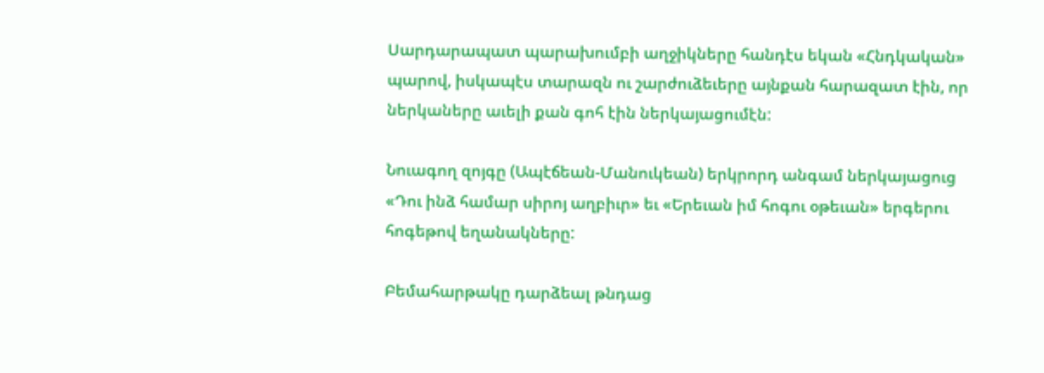Սարդարապատ պարախումբի աղջիկները հանդէս եկան «Հնդկական» պարով, իսկապէս տարազն ու շարժուձեւերը այնքան հարազատ էին, որ ներկաները աւելի քան գոհ էին ներկայացումէն:

Նուագող զոյգը (Ապէճեան-Մանուկեան) երկրորդ անգամ ներկայացուց «Դու ինձ համար սիրոյ աղբիւր» եւ «Երեւան իմ հոգու օթեւան» երգերու հոգեթով եղանակները:

Բեմահարթակը դարձեալ թնդաց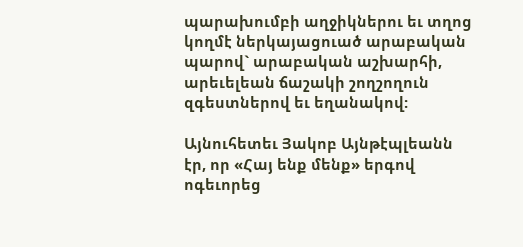պարախումբի աղջիկներու եւ տղոց կողմէ ներկայացուած արաբական պարով` արաբական աշխարհի, արեւելեան ճաշակի շողշողուն զգեստներով եւ եղանակով:

Այնուհետեւ Յակոբ Այնթէպլեանն էր, որ «Հայ ենք մենք» երգով ոգեւորեց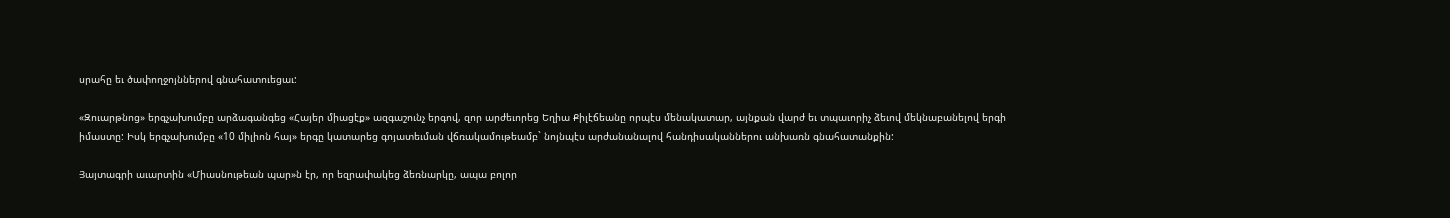սրահը եւ ծափողջոյններով գնահատուեցաւ:

«Զուարթնոց» երգչախումբը արձագանգեց «Հայեր միացէք» ազգաշունչ երգով, զոր արժեւորեց Եղիա Քիլէճեանը որպէս մենակատար, այնքան վարժ եւ տպաւորիչ ձեւով մեկնաբանելով երգի իմաստը: Իսկ երգչախումբը «10 միլիոն հայ» երգը կատարեց գոյատեւման վճռակամութեամբ` նոյնպէս արժանանալով հանդիսականներու անխառն գնահատանքին:

Յայտագրի աւարտին «Միասնութեան պար»ն էր, որ եզրափակեց ձեռնարկը, ապա բոլոր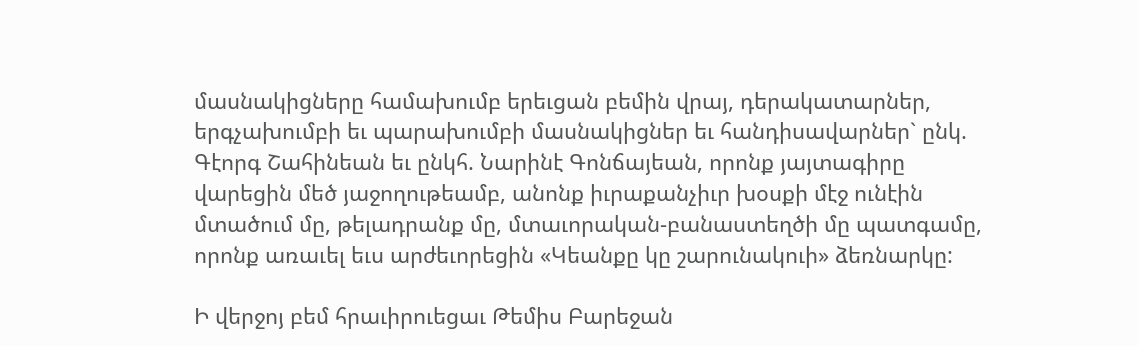մասնակիցները համախումբ երեւցան բեմին վրայ, դերակատարներ, երգչախումբի եւ պարախումբի մասնակիցներ եւ հանդիսավարներ` ընկ. Գէորգ Շահինեան եւ ընկհ. Նարինէ Գոնճայեան, որոնք յայտագիրը վարեցին մեծ յաջողութեամբ, անոնք իւրաքանչիւր խօսքի մէջ ունէին մտածում մը, թելադրանք մը, մտաւորական-բանաստեղծի մը պատգամը, որոնք առաւել եւս արժեւորեցին «Կեանքը կը շարունակուի» ձեռնարկը:

Ի վերջոյ բեմ հրաւիրուեցաւ Թեմիս Բարեջան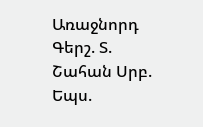Առաջնորդ Գերշ. Տ. Շահան Սրբ. Եպս.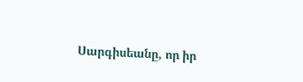Սարգիսեանը, որ իր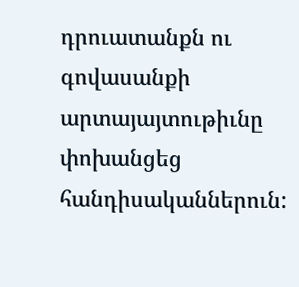դրուատանքն ու գովասանքի արտայայտութիւնը փոխանցեց հանդիսականներուն: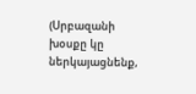(Սրբազանի խօսքը կը ներկայացնենք,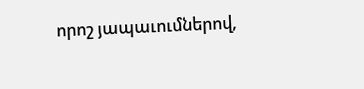որոշ յապաւումներով,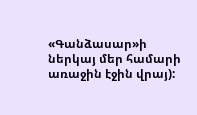«Գանձասար»ի ներկայ մեր համարի առաջին էջին վրայ):